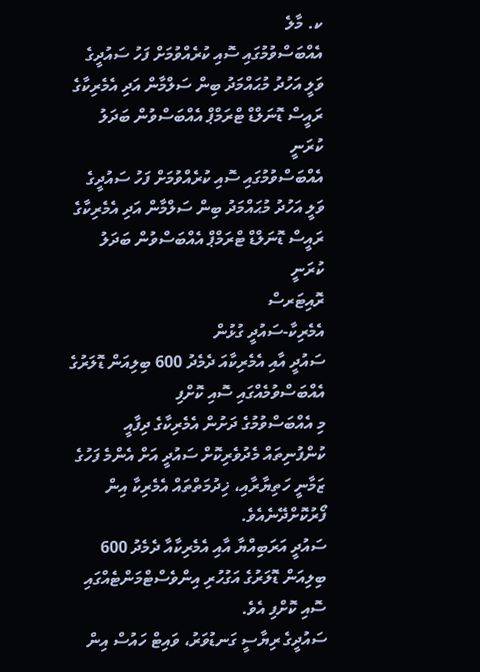ކ. މާލެ
އެއްބަސްވުމުގައި ސޮއި ކުރެއްވުމަށް ފަހު ސައުދީގެ ވަލީ އަހުދު މުޙައްމަދު ބިން ސަލްމާން އަދި އެމެރިކާގެ ރައީސް ޑޮނަލްޑް ޓްރަމްޕް އެއްބަސްވުން ބަދަލު ކުރަނީ
އެއްބަސްވުމުގައި ސޮއި ކުރެއްވުމަށް ފަހު ސައުދީގެ ވަލީ އަހުދު މުޙައްމަދު ބިން ސަލްމާން އަދި އެމެރިކާގެ ރައީސް ޑޮނަލްޑް ޓްރަމްޕް އެއްބަސްވުން ބަދަލު ކުރަނީ
ރޮއިޓަރސް
އެމެރިކާ-ސައުދީ ގުޅުން
ސައުދީ އާއި އެމެރިކާއަ ދެމެދު 600 ބިލިއަން ޑޮލަރުގެ އެއްބަސްވުމެއްގައި ސޮއި ކޮށްފި
މި އެއްބަސްވުމުގެ ދަށުން އެމެރިކާގެ ދިފާއީ ކުންފުނިތައް މެދުވެރިކޮށް ސައުދީ އަށް އެންމެ ފަހުގެ ޒަމާނީ ހަތިޔާރާއި، ޚިދުމަތްތައް އެމެރިކާ އިން ފޯރުކޮށްދޭނެއެވެ.
ސައުދީ އަރަބިއްޔާ އާއި އެމެރިކާއާ ދެމެދު 600 ބިލިއަން ޑޮލަރުގެ އަގުހުރި އިންވެސްޓްމަންޓެއްގައި ސޮއި ކޮށްފި އެވެ.
ސައުދީގެ ރިޔާސީ ގަނޑުވަރު، ވައިޓް ހައުސް އިން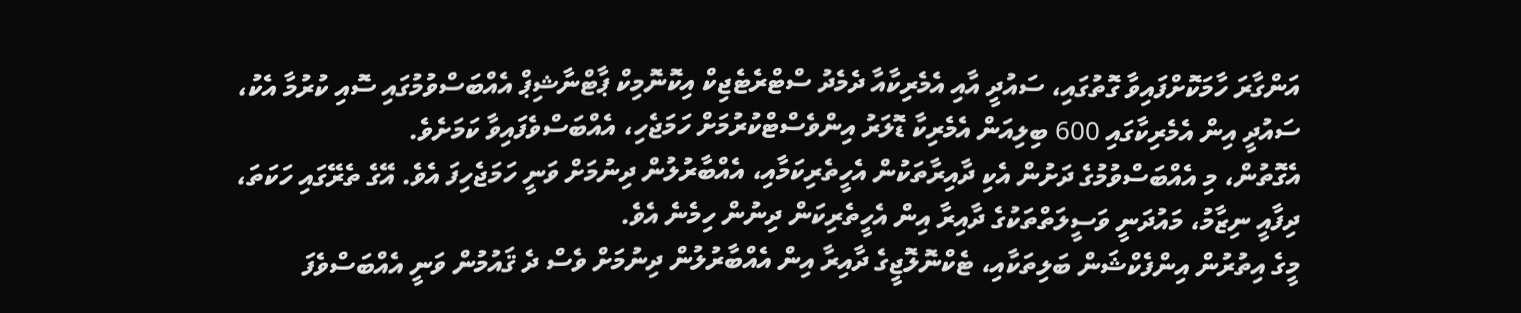އަންގާރަ ހާމަކޮށްފައިވާ ގޮތުގައި، ސައުދީ އާއި އެމެރިކާއާ ދެމެދު ސްޓްރެޓެޖިކް އިކޮނޮމިކް ޕާޓްނާޝިޕް އެއްބަސްވުމުގައި ސޮއި ކުރުމާ އެކު، ސައުދީ އިން އެމެރިކާގައި 600 ބިލިއަން އެމެރިކާ ޑޮލަރު އިންވެސްޓްކުރުމަށް ހަމަޖެހި، އެއްބަސްވެފައިވާ ކަމަށެވެ.
އެގޮތުން، މި އެއްބަސްވުމުގެ ދަށުން އެކި ދާއިރާތަކުން އެހީތެރިކަމާއި، އެއްބާރުލުން ދިނުމަށް ވަނީ ހަމަޖެހިފަ އެވެ. އޭގެ ތެރޭގައި ހަކަތަ، ދިފާއީ ނިޒާމު، މައުދަނީ ވަސީލަތްތަކުގެ ދާއިރާ އިން އެހީތެރިކަން ދިނުން ހިމެނެ އެވެ.
މީގެ އިތުރުން އިންފެކްޝަން ބަލިތަކާއި، ޓެކްނޮލޮޖީގެ ދާއިރާ އިން އެއްބާރުލުން ދިނުމަށް ވެސް ދެ ޤައުމުން ވަނީ އެއްބަސްވެފަ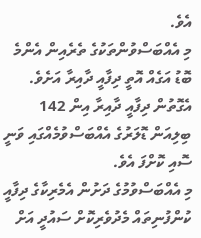އެވެ.
މި އެއްބަސްވުންތަކުގެ ތެރެއިން އެންމެ ބޮޑު އަގެއް އޮތީ ދިފާއީ ދާއިރާ އަށެވެ. އެގޮތުން ދިފާއީ ދާއިރާ އިން 142 ބިލިއަން ޑޮލަރުގެ އެއްބަސްވުމެއްގައި ވަނީ ސޮއި ކޮށްފަ އެވެ.
މި އެއްބަސްވުމުގެ ދަށުން އެމެރިކާގެ ދިފާއީ ކުންފުނިތައް މެދުވެރިކޮށް ސައުދީ އަށް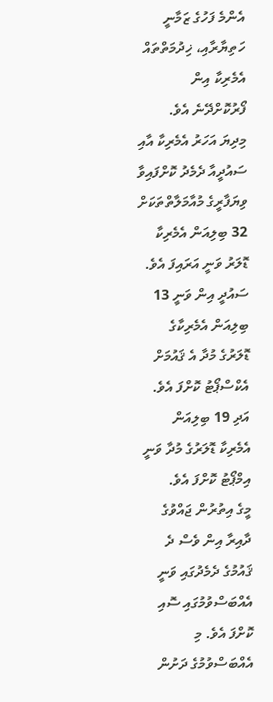އެންމެ ފަހުގެ ޒަމާނީ ހަތިޔާރާއި، ޚިދުމަތްތައް އެމެރިކާ އިން ފޯރުކޮށްދޭނެ އެވެ.
މިދިޔަ އަހަރު އެމެރިކާ އާއި ސައުދީއާ ދެމެދު ކޮށްފައިވާ ވިޔަފާރީގެ މުއާމަލާތްތަކަށް 32 ބިލިއަން އެމެރިކާ ޑޮލަރު ވަނީ އަރައިފަ އެވެ.
ސައުދީ އިން ވަނީ 13 ބިލިއަން އެމެރިކާގެ ޑޮލަރުގެ މުދާ އެ ޤައުމަށް އެކްސްޕޯޓު ކޮށްފަ އެވެ. އަދި 19 ބިލިއަން އެމެރިކާ ޑޮލަރުގެ މުދާ ވަނީ އިމްޕޯޓު ކޮށްފަ އެވެ.
މީގެ އިތުރުން ޖައްވުގެ ދާއިރާ އިން ވެސް ދެ ޤައުމުގެ ދެމެދުގައި ވަނީ އެއްބަސްވުމުގައި ސޮއި ކޮށްފަ އެވެ. މި އެއްބަސްވުމުގެ ދަށުން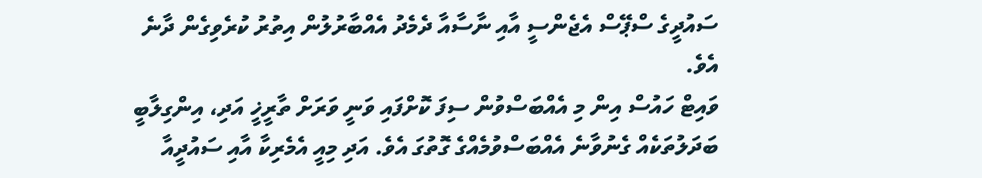ސައުދީގެ ސްޕޭސް އެޖެންސީ އާއި ނާސާއާ ދެމެދު އެއްބާރުލުން އިތުރު ކުރެވިގެން ދާނެ އެވެ.
ވައިޓް ހައުސް އިން މި އެއްބަސްވުން ސިފަ ކޮށްފައި ވަނީ ވަރަށް ތާރީޚީ އަދި، އިންގިލާބީ ބަދަލުތަކެއް ގެނުވާނެ އެއްބަސްވުމެއްގެ ގޮތުގަ އެވެ. އަދި މިއީ އެމެރިކާ އާއި ސައުދީއާ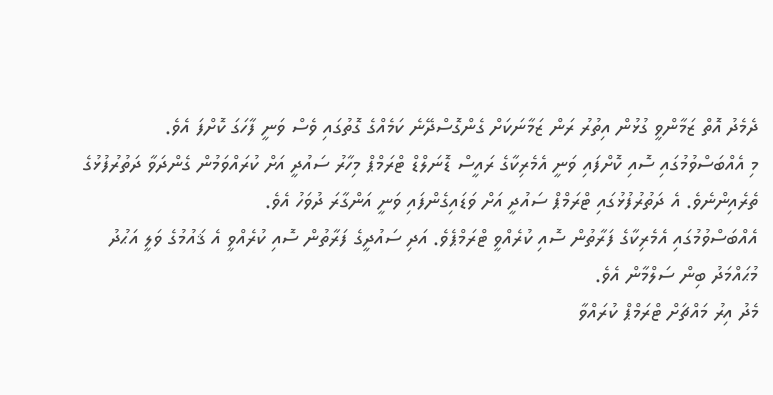ދެމެދު އޮތް ޒަމާންވީ ގުޅުން އިތުރު ރަން ޒަމާނަކަށް ގެންގޮސްދޭނެ ކަމެއްގެ ގޮތުގައި ވެސް ވަނީ ފާހަގަ ކޮށްފަ އެވެ.
މި އެއްބަސްވުމުގައި ސޮއި ކޮށްފައި ވަނީ އެމެރިކާގެ ރައީސް ޑޮނަލްޑް ޓްރަމްޕް މިހާރު ސައުދީ އަށް ކުރައްވަމުން ގެންދަވާ ދަތުރުފުޅުގެ ތެރެއިންނެވެ. އެ ދަތުރުފުޅުގައި ޓްރަމްޕް ސައުދީ އަށް ވަޑައިގެންފައި ވަނީ އަންގާރަ ދުވަހު އެވެ.
އެއްބަސްވުމުގައި އެމެރިކާގެ ފަރާތުން ސޮއި ކުރެއްވީ ޓްރަމްޕެވެ. އަދި ސައުދީގެ ފަރާތުން ސޮއި ކުރެއްވީ އެ ޤައުމުގެ ވަލީ އަޙުދު މުޙައްމަދު ބިން ސަލްމާން އެވެ.
މެދު އިރު މައްޗަށް ޓްރަމްޕް ކުރައްވާ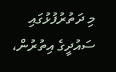މި ދަތުރުފުޅުގައި ސައުދީގެ އިތުރުން،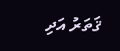ޤަތަރު އަދި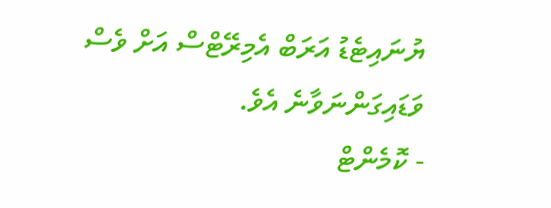ޔުނައިޓެޑު އަރަބް އެމިރޭޓްސް އަށް ވެސް ވަޑައިގަންނަވާނެ އެވެ.
- ކޮމެންޓް